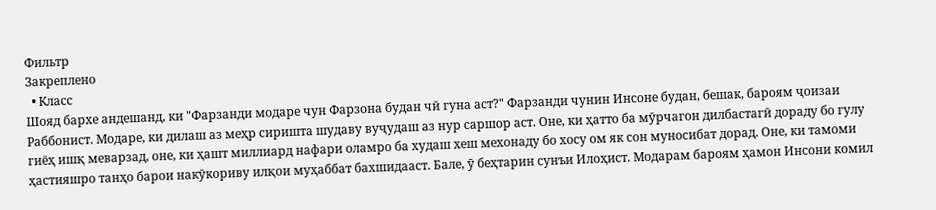Фильтр
Закреплено
  • Класс
Шояд бархе андешанд, ки "Фарзанди модаре чун Фарзона будан чӣ гуна аст?" Фарзанди чунин Инсоне будан, бешак, бароям ҷоизаи Раббонист. Модаре, ки дилаш аз меҳр сиришта шудаву вуҷудаш аз нур саршор аст. Оне, ки ҳатто ба мӯрчагон дилбастагӣ дораду бо гулу гиёҳ ишқ меварзад, оне, ки ҳашт миллиард нафари оламро ба худаш хеш мехонаду бо хосу ом як сон муносибат дорад. Оне, ки тамоми ҳастияшро танҳо барои накӯкориву илқои муҳаббат бахшидааст. Бале, ӯ беҳтарин сунъи Илоҳист. Модарам бароям ҳамон Инсони комил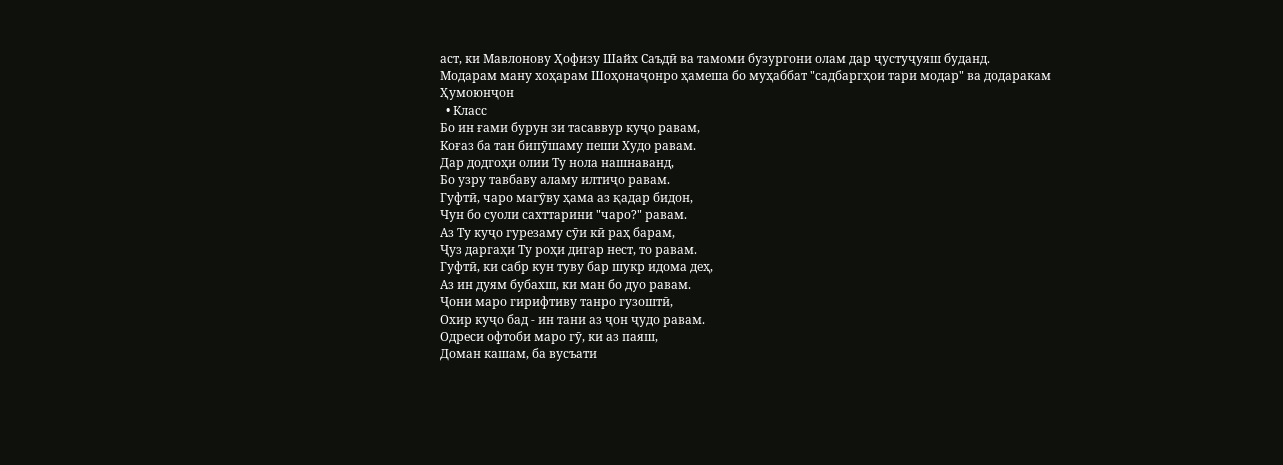аст, ки Мавлонову Ҳофизу Шайх Саъдӣ ва тамоми бузургони олам дар ҷустуҷуяш буданд.
Модарам ману хоҳарам Шоҳонаҷонро ҳамеша бо муҳаббат "садбаргҳои тари модар" ва додаракам Ҳумоюнҷон
  • Класс
Бо ин ғами бурун зи тасаввур куҷо равам,
Коғаз ба тан бипӯшаму пеши Худо равам.
Дар додгоҳи олии Ту нола нашнаванд,
Бо узру тавбаву аламу илтиҷо равам.
Гуфтӣ, чаро магӯву ҳама аз қадар бидон,
Чун бо суоли сахттарини "чаро?" равам.
Аз Ту куҷо гурезаму сӯи кӣ раҳ барам,
Ҷуз даргаҳи Ту роҳи дигар нест, то равам.
Гуфтӣ, ки сабр кун туву бар шукр идома деҳ,
Аз ин дуям бубахш, ки ман бо дуо равам.
Ҷони маро гирифтиву танро гузоштӣ,
Охир куҷо бад - ин тани аз ҷон ҷудо равам.
Одреси офтоби маро гӯ, ки аз паяш,
Доман кашам, ба вусъати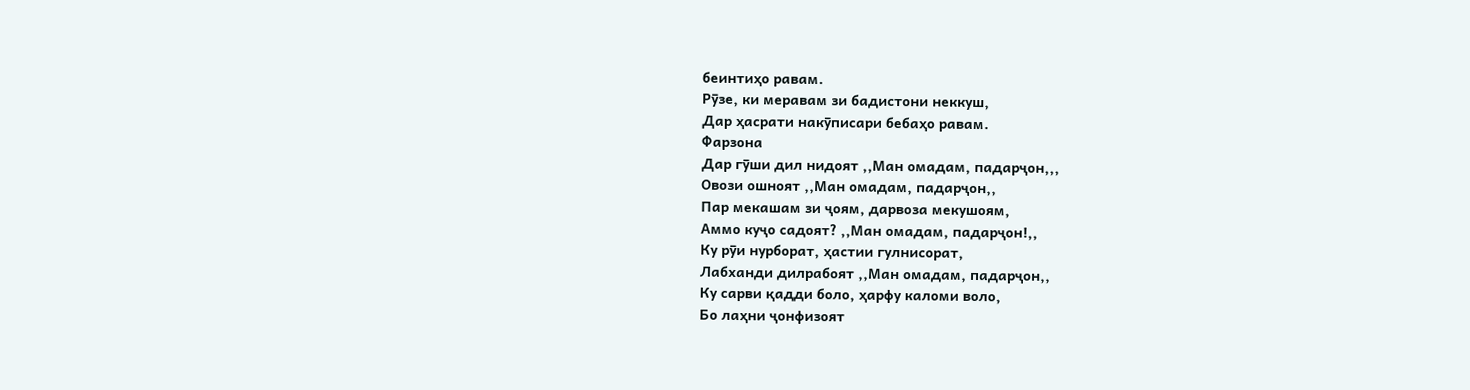беинтиҳо равам.
Рӯзе, ки меравам зи бадистони неккуш,
Дар ҳасрати накӯписари бебаҳо равам.
Фарзона
Дар гӯши дил нидоят ,,Ман омадам, падарҷон,,,
Овози ошноят ,,Ман омадам, падарҷон,,
Пар мекашам зи ҷоям, дарвоза мекушоям,
Аммо куҷо садоят? ,,Ман омадам, падарҷон!,,
Ку рӯи нурборат, ҳастии гулнисорат,
Лабханди дилрабоят ,,Ман омадам, падарҷон,,
Ку сарви қадди боло, ҳарфу каломи воло,
Бо лаҳни ҷонфизоят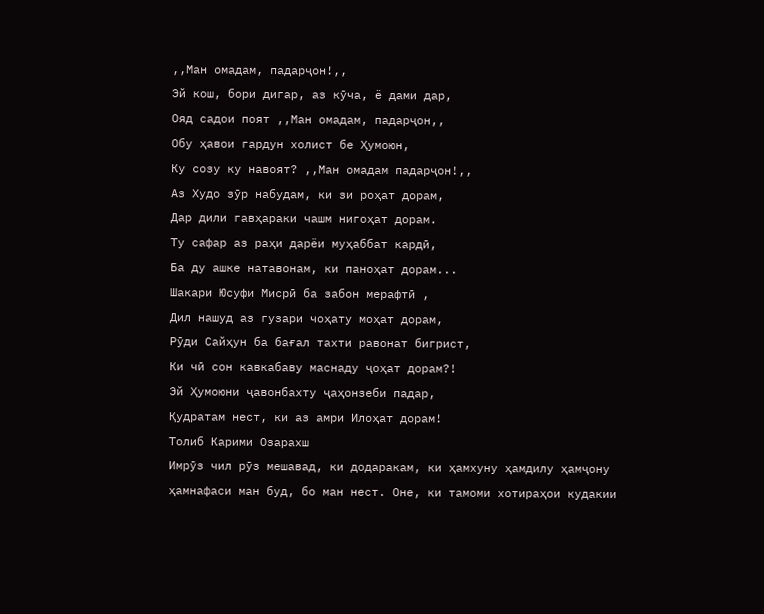,,Ман омадам, падарҷон!,,
Эй кош, бори дигар, аз кӯча, ё дами дар,
Ояд садои поят ,,Ман омадам, падарҷон,,
Обу ҳавои гардун холист бе Ҳумоюн,
Ку созу ку навоят? ,,Ман омадам падарҷон!,,
Аз Худо зӯр набудам, ки зи роҳат дорам,
Дар дили гавҳараки чашм нигоҳат дорам.
Ту сафар аз раҳи дарёи муҳаббат кардӣ,
Ба ду ашке натавонам, ки паноҳат дорам...
Шакари Юсуфи Мисрӣ ба забон мерафтӣ ,
Дил нашуд аз гузари чоҳату моҳат дорам,
Рӯди Сайҳун ба бағал тахти равонат бигрист,
Ки чӣ сон кавкабаву маснаду ҷоҳат дорам?!
Эй Ҳумоюни ҷавонбахту ҷаҳонзеби падар,
Қудратам нест, ки аз амри Илоҳат дорам!
Толиб Карими Озарахш
Имрӯз чил рӯз мешавад, ки додаракам, ки ҳамхуну ҳамдилу ҳамҷону ҳамнафаси ман буд, бо ман нест. Оне, ки тамоми хотираҳои кудакии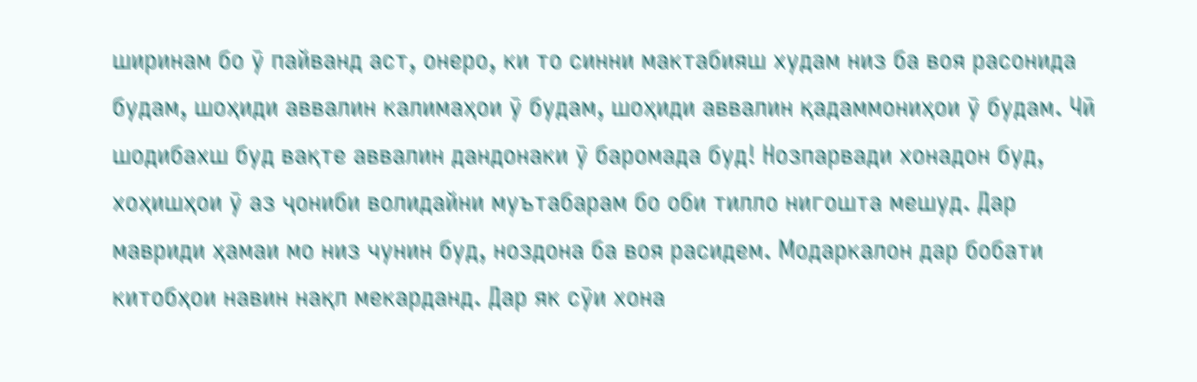ширинам бо ӯ пайванд аст, онеро, ки то синни мактабияш худам низ ба воя расонида будам, шоҳиди аввалин калимаҳои ӯ будам, шоҳиди аввалин қадаммониҳои ӯ будам. Чӣ шодибахш буд вақте аввалин дандонаки ӯ баромада буд! Нозпарвади хонадон буд, хоҳишҳои ӯ аз ҷониби волидайни муътабарам бо оби тилло нигошта мешуд. Дар мавриди ҳамаи мо низ чунин буд, ноздона ба воя расидем. Модаркалон дар бобати китобҳои навин нақл мекарданд. Дар як сӯи хона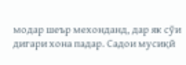модар шеър мехонданд, дар як сӯи дигари хона падар. Садои мусиқӣ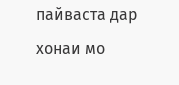пайваста дар хонаи мо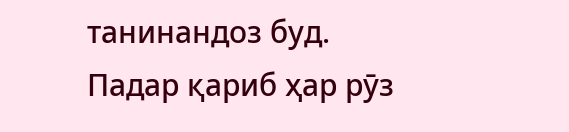танинандоз буд. Падар қариб ҳар рӯз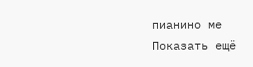пианино ме
Показать ещё